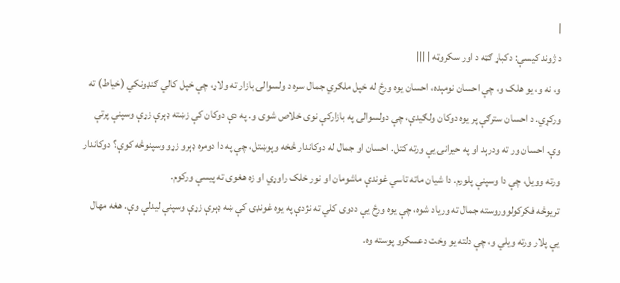|
د ژوند کيسې: دکباړ ګټه د اور سکروټه | |||
و، نه و، يو هلک و، چې احسان نومېده، احسان يوه ورځ له خپل ملګري جمال سره د ولسوالۍ بازار ته ولاړ، چې خپل کالي ګنډونکي (خياط) ته ورکړي. د احسان سترګې پر يوه دوکان ولګيدې، چې دولسوالۍ په بازارکې نوی خلاص شوی و. په دې دوکان کې زښته ډېرې زړې وسپنې پرتې وې. احسان ور ته ودرېد او په حيرانۍ يې ورته کتل. احسان او جمال له دوکاندار څخه وپوښتل، چې په دا دومره ډېرو زړو وسپنوڅه کوې؟ دوکاندار ورته وويل، چې دا وسپنې پلورم. دا شيان ماته تاسي غوندې ماشومان او نور خلک راوړي او زه هغوی ته پيسې ورکوم.
تريوڅه فکرکولووروسته جمال ته ورياد شوه، چې يوه ورځ يې ددوی کلي ته نژدې په يوه غونډۍ کې ښه ډېرې زړې وسپنې ليدلې وې. هغه مهال يې پلار ورته ويلي و، چې دلته يو وخت دعسکرو پوسته وه.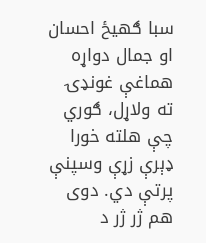سبا ګهيځ احسان او جمال دواړه هماغې غونډۍ ته ولاړل، ګوري چې هلته خورا ډېرې زړې وسپنې پرتې دي. دوی هم ژر ژر د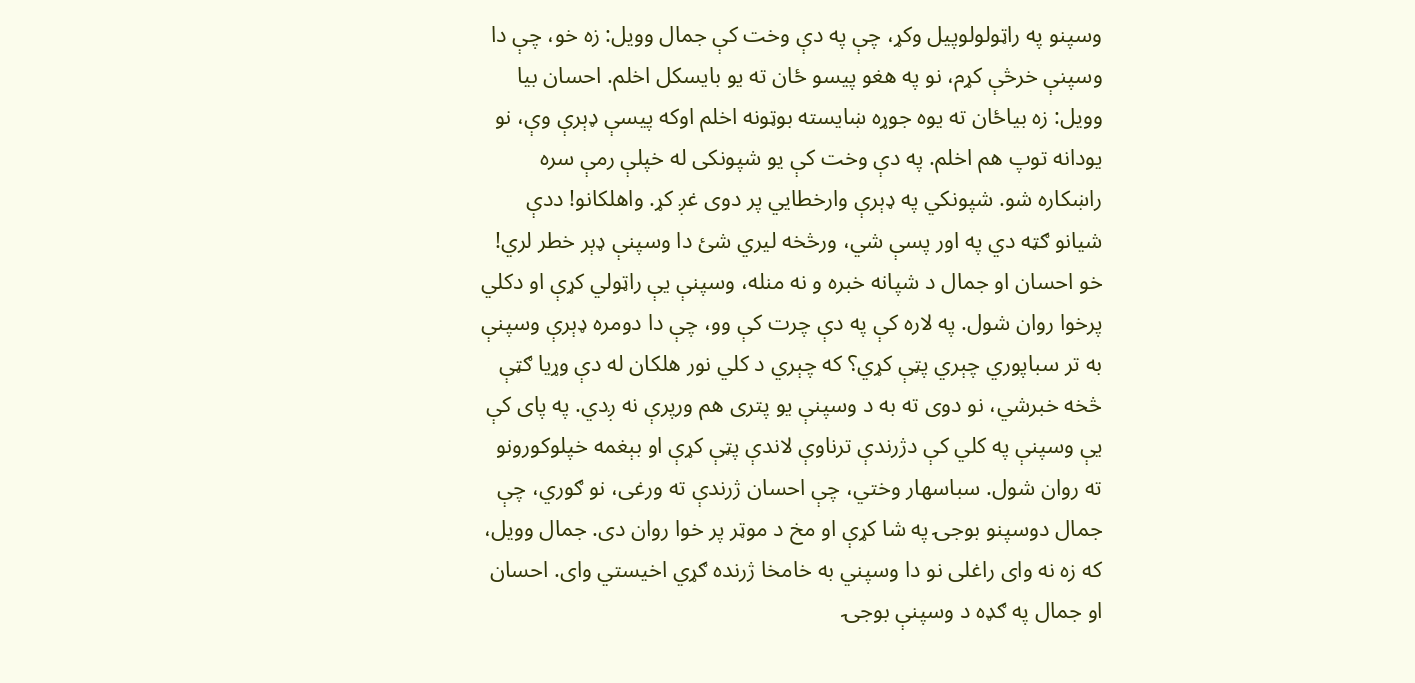وسپنو په راټولولوپيل وکړ، چې په دې وخت کې جمال وويل: زه خو، چې دا وسپنې خرڅې کړم، نو په هغو پيسو ځان ته يو بايسکل اخلم. احسان بيا وويل: زه بياځان ته يوه جوړه ښايسته بوټونه اخلم اوکه پيسې ډېرې وې، نو يودانه توپ هم اخلم. په دې وخت کې يو شپونکی له خپلې رمې سره راښکاره شو. شپونکي په ډېرې وارخطايي پر دوی غږ کړ. واهلکانو! ددې شيانو ګټه دي په اور پسې شي، ورڅخه ليري شئ دا وسپنې ډېر خطر لري!
خو احسان او جمال د شپانه خبره و نه منله، وسپنې يې راټولي کړې او دکلي پرخوا روان شول. په لاره کې په دې چرت کې وو، چې دا دومره ډېرې وسپنې به تر سباپوري چېري پټې کړي؟ که چېري د کلي نور هلکان له دې وړيا ګټې څخه خبرشي، نو دوی ته به د وسپنې يو پتری هم ورپرې نه ږدي. په پای کې يې وسپنې په کلي کې دژرندې ترناوې لاندې پټې کړې او بېغمه خپلوکورونو ته روان شول. سباسهار وختي، چې احسان ژرندې ته ورغی، نو ګوري، چې جمال دوسپنو بوجۍ په شا کړې او مخ د موټر پر خوا روان دی. جمال وويل، که زه نه وای راغلی نو دا وسپني به خامخا ژرنده ګړي اخيستي وای. احسان او جمال په ګډه د وسپنې بوجۍ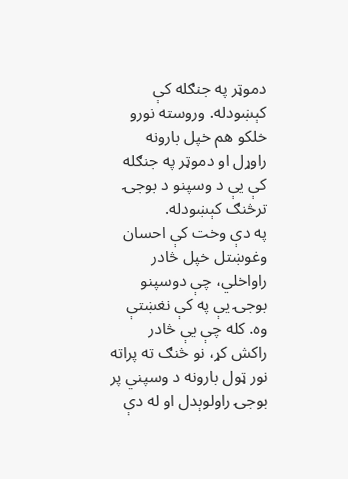دموټر په جنګله کې کېښودله. وروسته نورو خلکو هم خپل بارونه راوړل او دموټر په جنګله کې يې د وسپنو د بوجۍ ترڅنګ کېښودله.
په دې وخت کې احسان وغوښتل خپل څادر راواخلي، چې دوسپنو بوجۍ يې په کې نغښتې وه. کله چې يې څادر راکش کړ، نو څنګ ته پراته نور ټول بارونه د وسپني پر بوجۍ راولوېدل او له دې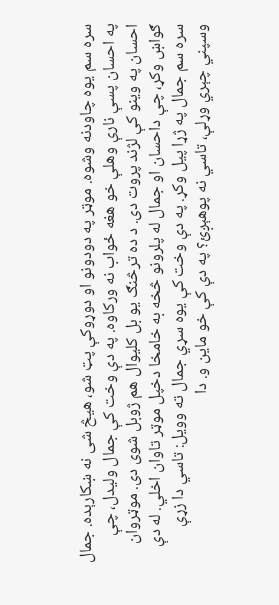سره سم يوه چاودنه وشوه. موټر په دودونو او دوړوکې پټ شو، هيڅ شی نه ښکارېده. جمال په احسان پسې نارې وهلې خو هغه ځواب نه ورکاوه. په دې وخت کې جمال وليدل، چې احسان په وينو کې لژند پروت دی. د ده ترڅنګ يو بل کليوال هم ژوبل شوی دی. موټروان ګواښ وکړ، چې داحسان او جمال له پلرونو څخه به خامخا دخپل موټر تاوان اخلي. له دې سره سم جمال په ژړا پيل وکړ. په دې وخت کې يوه سړي جمال ته وويل: تاسي دا زړې وسپني چېري وړلې، تاسي نه پوهېږئ؟ په دې کې خو ماين و. دا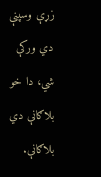زړې وسپنې دي ورکې شي، دا خو بلاګانې دي بلاګانې.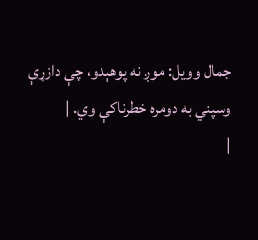جمال وويل: موږ نه پوهېدو، چې دازړې وسپني به دومره خطرناکې وي. |
|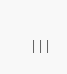|||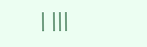| |||